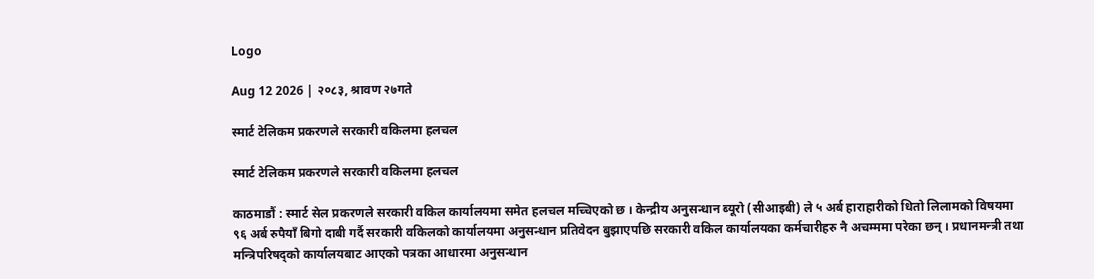Logo

Aug 12 2026 | २०८३, श्रावण २७गते

स्मार्ट टेलिकम प्रकरणले सरकारी वकिलमा हलचल

स्मार्ट टेलिकम प्रकरणले सरकारी वकिलमा हलचल

काठमाडौं : स्मार्ट सेल प्रकरणले सरकारी वकिल कार्यालयमा समेत हलचल मच्चिएको छ । केन्द्रीय अनुसन्धान ब्यूरो (सीआइबी) ले ५ अर्ब हाराहारीको धितो लिलामको विषयमा ९६ अर्ब रुपैयाँ बिगो दाबी गर्दै सरकारी वकिलको कार्यालयमा अनुसन्धान प्रतिवेदन बुझाएपछि सरकारी वकिल कार्यालयका कर्मचारीहरु नै अचम्ममा परेका छन् । प्रधानमन्त्री तथा मन्त्रिपरिषद्को कार्यालयबाट आएको पत्रका आधारमा अनुसन्धान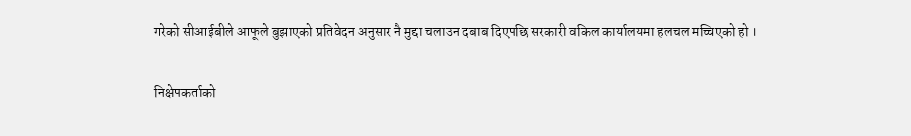गरेको सीआईबीले आफूले बुझाएको प्रतिवेदन अनुसार नै मुद्दा चलाउन दबाब दिएपछि सरकारी वकिल कार्यालयमा हलचल मच्चिएको हो ।

निक्षेपकर्ताको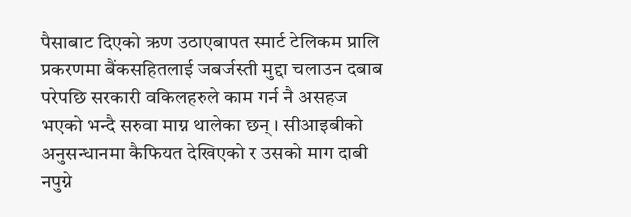पैसाबाट दिएको ऋण उठाएबापत स्मार्ट टेलिकम प्रालि प्रकरणमा बैंकसहितलाई जबर्जस्ती मुद्दा चलाउन दबाब परेपछि सरकारी वकिलहरुले काम गर्न नै असहज भएको भन्दै सरुवा माग्न थालेका छन् । सीआइबीको अनुसन्धानमा कैफियत देखिएको र उसको माग दाबी नपुग्ने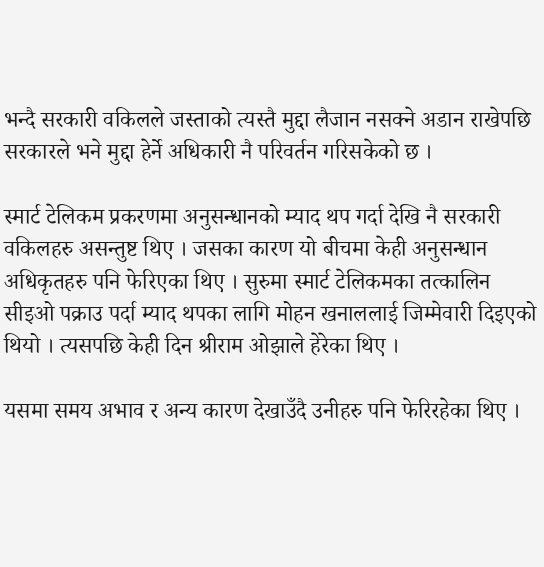भन्दै सरकारी वकिलले जस्ताको त्यस्तै मुद्दा लैजान नसक्ने अडान राखेपछि सरकारले भने मुद्दा हेर्ने अधिकारी नै परिवर्तन गरिसकेको छ ।

स्मार्ट टेलिकम प्रकरणमा अनुसन्धानको म्याद थप गर्दा देखि नै सरकारी वकिलहरु असन्तुष्ट थिए । जसका कारण यो बीचमा केही अनुसन्धान अधिकृतहरु पनि फेरिएका थिए । सुरुमा स्मार्ट टेलिकमका तत्कालिन सीइओ पक्राउ पर्दा म्याद थपका लागि मोहन खनाललाई जिम्मेवारी दिइएको थियो । त्यसपछि केही दिन श्रीराम ओझाले हेरेका थिए ।

यसमा समय अभाव र अन्य कारण देखाउँदै उनीहरु पनि फेरिरहेका थिए ।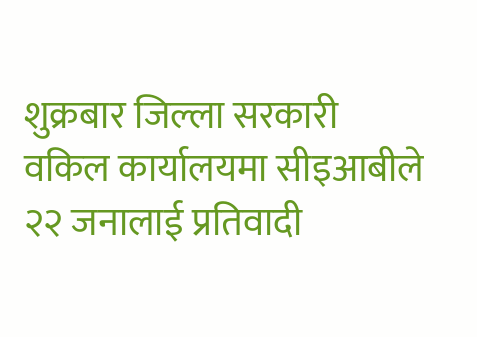शुक्रबार जिल्ला सरकारी वकिल कार्यालयमा सीइआबीले २२ जनालाई प्रतिवादी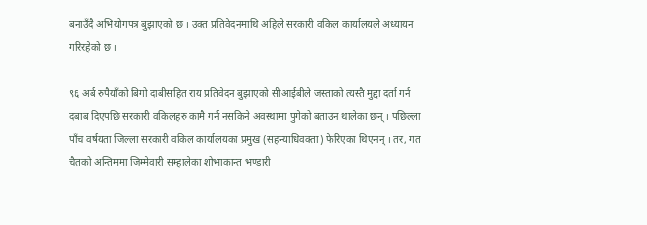बनाउँदै अभियोगपत्र बुझाएको छ । उक्त प्रतिवेदनमाथि अहिले सरकारी वकिल कार्यालयले अध्यायन गरिरहेको छ ।

९६ अर्ब रुपैयाँको बिगो दाबीसहित राय प्रतिवेदन बुझाएको सीआईबीले जस्ताको त्यस्तै मुद्दा दर्ता गर्न दबाब दिएपछि सरकारी वकिलहरु कामै गर्न नसकिने अवस्थामा पुगेको बताउन थालेका छन् । पछिल्ला पाँच वर्षयता जिल्ला सरकारी वकिल कार्यालयका प्रमुख (सहन्याधिवक्ता) फेरिएका थिएनन् । तर, गत चैतको अन्तिममा जिम्मेवारी सम्हालेका शोभाकान्त भण्डारी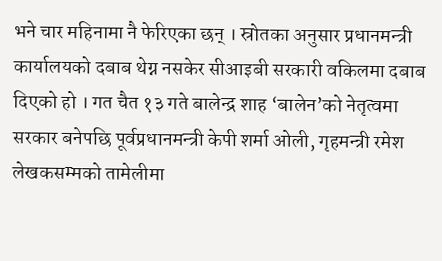भने चार महिनामा नै फेरिएका छन् । स्रोतका अनुसार प्रधानमन्त्री कार्यालयको दबाब थेग्न नसकेर सीआइबी सरकारी वकिलमा दबाब दिएको हो । गत चैत १३ गते बालेन्द्र शाह ‘बालेन’को नेतृत्वमा सरकार बनेपछि पूर्वप्रधानमन्त्री केपी शर्मा ओली, गृहमन्त्री रमेश लेखकसम्मको तामेलीमा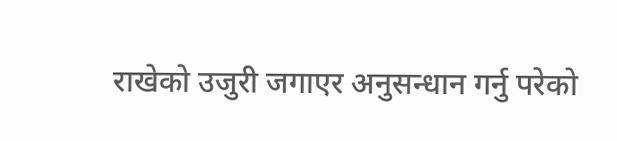राखेको उजुरी जगाएर अनुसन्धान गर्नु परेको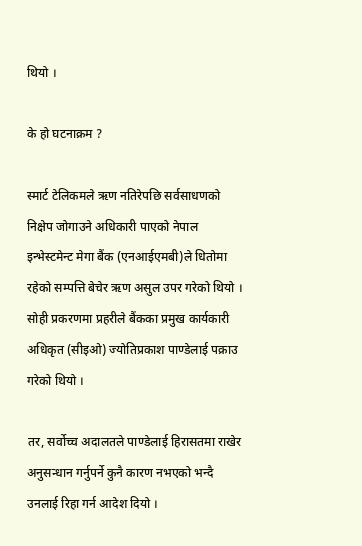थियो ।

के हो घटनाक्रम ?

स्मार्ट टेलिकमले ऋण नतिरेपछि सर्वसाधणको निक्षेप जोगाउने अधिकारी पाएको नेपाल इन्भेस्टमेन्ट मेगा बैंक (एनआईएमबी)ले धितोमा रहेको सम्पत्ति बेचेर ऋण असुल उपर गरेको थियो । सोही प्रकरणमा प्रहरीले बैंकका प्रमुख कार्यकारी अधिकृत (सीइओ) ज्योतिप्रकाश पाण्डेलाई पक्राउ गरेको थियो ।

तर, सर्वोच्च अदालतले पाण्डेलाई हिरासतमा राखेर अनुसन्धान गर्नुपर्ने कुनै कारण नभएको भन्दै उनलाई रिहा गर्न आदेश दियो ।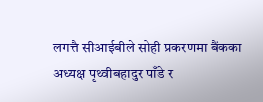लगत्तै सीआईबीले सोही प्रकरणमा बैंकका अध्यक्ष पृथ्वीबहादुर पाँडे र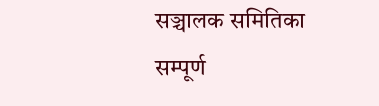सञ्चालक समितिका सम्पूर्ण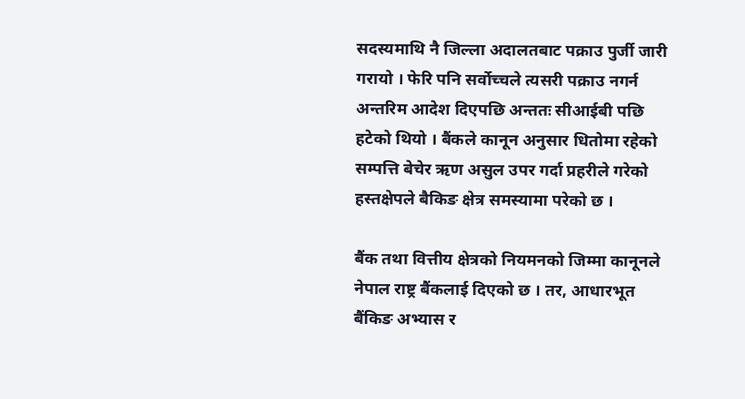सदस्यमाथि नै जिल्ला अदालतबाट पक्राउ पुर्जी जारी गरायो । फेरि पनि सर्वोच्चले त्यसरी पक्राउ नगर्न अन्तरिम आदेश दिएपछि अन्ततः सीआईबी पछि हटेको थियो । बैंकले कानून अनुसार धितोमा रहेको सम्पत्ति बेचेर ऋण असुल उपर गर्दा प्रहरीले गरेको हस्तक्षेपले बैकिङ क्षेत्र समस्यामा परेको छ ।

बैंक तथा वित्तीय क्षेत्रको नियमनको जिम्मा कानूनले नेपाल राष्ट्र बैंकलाई दिएको छ । तर, आधारभूत बैंकिङ अभ्यास र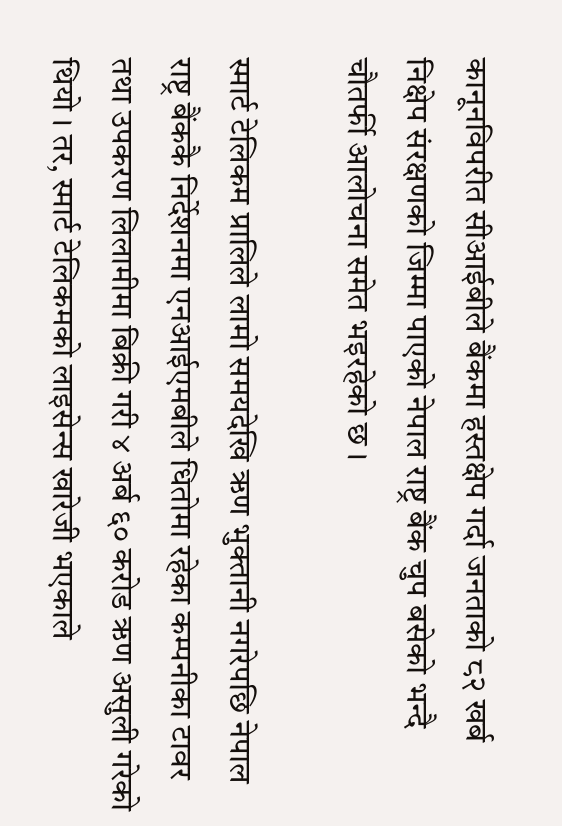कानूनविपरीत सीआईबीले बैंकमा हस्तक्षेप गर्दा जनताको ८२ खर्ब निक्षेप संरक्षणको जिम्मा पाएको नेपाल राष्ट्र बैंक चुप बसेको भन्दै चौतर्फी आलोचना समेत भइरहेको छ ।

स्मार्ट टेलिकम प्रालिले लामो समयदेखि ऋण भुक्तानी नगरेपछि नेपाल राष्ट्र बैंककै निर्देशनमा एनआईएमबीले धितोमा रहेका कम्पनीका टावर तथा उपकरण लिलामीमा बिक्री गरी ४ अर्ब ६० करोड ऋण असुली गरेको थियो । तर, स्मार्ट टेलिकमको लाइसेन्स खारेजी भएकाले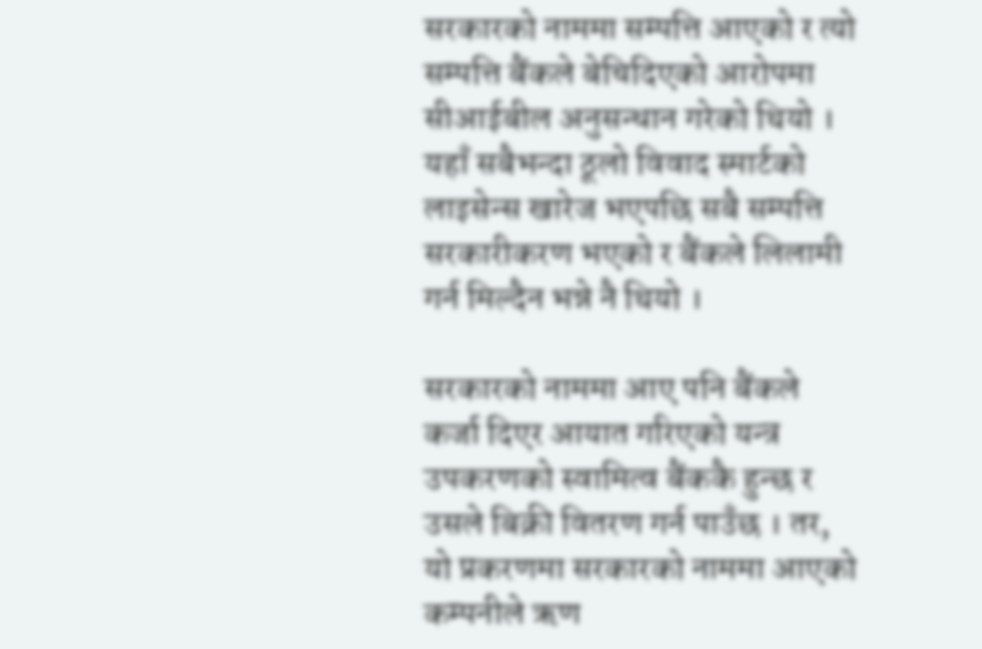सरकारको नाममा सम्पत्ति आएको र त्यो सम्पत्ति बैंकले बेचिदिएको आरोपमा सीआईबील अनुसन्धान गरेको थियो । यहाँ सबैभन्दा ठूलो विवाद स्मार्टको लाइसेन्स खारेज भएपछि सबै सम्पत्ति सरकारीकरण भएको र बैंकले लिलामी गर्न मिल्दैन भन्ने नै थियो ।

सरकारको नाममा आए पनि बैंकले कर्जा दिएर आयात गरिएको यन्त्र उपकरणको स्वामित्व बैंककै हुन्छ र उसले बिक्री वितरण गर्न पाउँछ । तर, यो प्रकरणमा सरकारको नाममा आएको कम्पनीले ऋण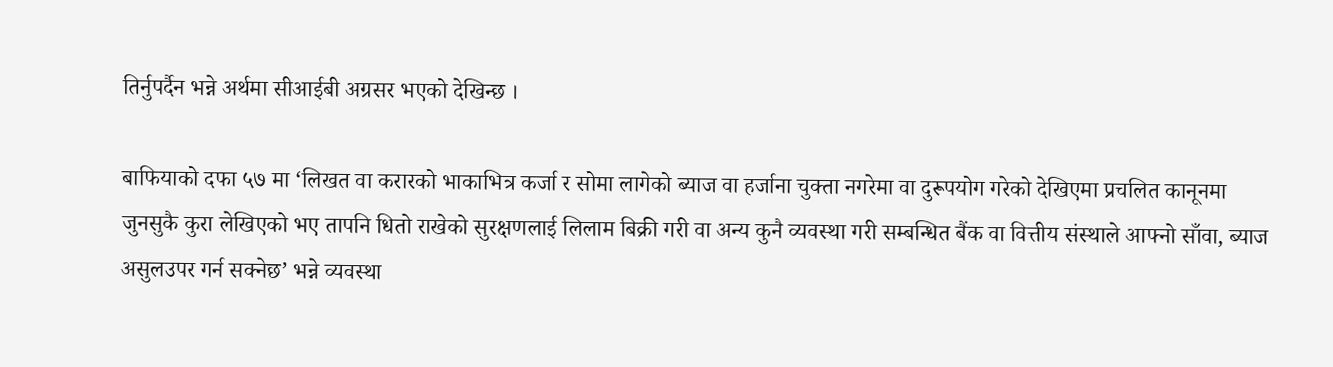तिर्नुपर्दैन भन्ने अर्थमा सीआईबी अग्रसर भएको देखिन्छ ।

बाफियाको दफा ५७ मा ‘लिखत वा करारको भाकाभित्र कर्जा र सोमा लागेको ब्याज वा हर्जाना चुक्ता नगरेमा वा दुरूपयोग गरेको देखिएमा प्रचलित कानूनमा जुनसुकै कुरा लेखिएको भए तापनि धितो राखेको सुरक्षणलाई लिलाम बिक्री गरी वा अन्य कुनै व्यवस्था गरी सम्बन्धित बैंक वा वित्तीय संस्थाले आफ्नो साँवा, ब्याज असुलउपर गर्न सक्नेछ’ भन्ने व्यवस्था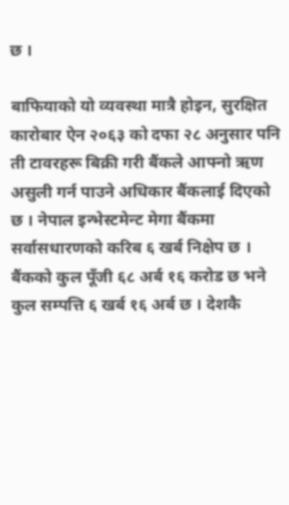छ ।

बाफियाको यो व्यवस्था मात्रै होइन, सुरक्षित कारोबार ऐन २०६३ को दफा २८ अनुसार पनि ती टावरहरू बिक्री गरी बैंकले आफ्नो ऋण असुली गर्न पाउने अधिकार बैंकलाई दिएको छ । नेपाल इन्भेस्टमेन्ट मेगा बैंकमा सर्वासधारणको करिब ६ खर्ब निक्षेप छ । बैंकको कुल पूँजी ६८ अर्ब १६ करोड छ भने कुल सम्पत्ति ६ खर्ब १६ अर्ब छ । देशकै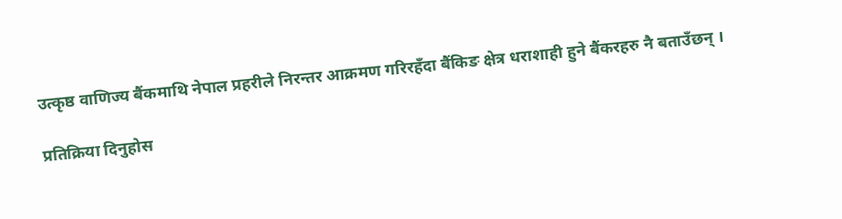उत्कृष्ठ वाणिज्य बैंकमाथि नेपाल प्रहरीले निरन्तर आक्रमण गरिरहँदा बैंकिङ क्षेत्र धराशाही हुने बैंकरहरु नै बताउँछन् ।

प्रतिक्रिया दिनुहोस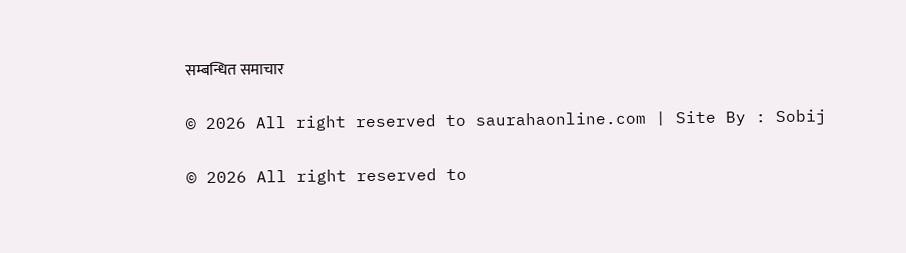सम्बन्धित समाचार

© 2026 All right reserved to saurahaonline.com | Site By : Sobij

© 2026 All right reserved to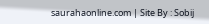saurahaonline.com | Site By : Sobij